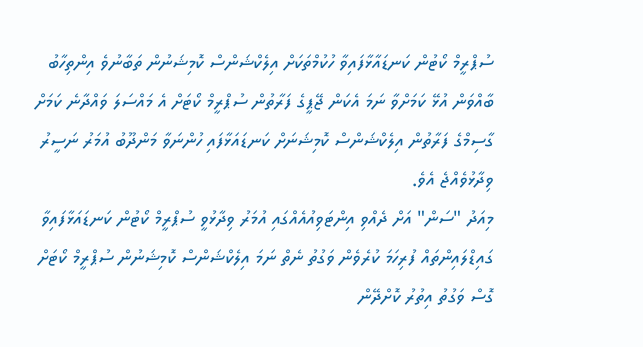ސުޕްރީމް ކޯޓުން ކަނޑައާޅާފައިވާ ހުކުމްތަކަށް އިލެކްޝަންސް ކޮމިޝަނުން ތަބާނުވެ އިންތިހާބު ބާއްވަން އުޅޭ ކަމަށްވާ ނަމަ އެކަން ޖޭޕީގެ ފަރާތުން ސުޕްރީމް ކޯޓަށް އެ މައްސަލަ ވައްދާނެ ކަމަށް ގާސިމްގެ ފަރާތުން އިލެކްޝަންސް ކޮމިޝަނަށް ކަނޑައަޅާފައި ހުންނަވާ މަންދޫބު އުމަރު ނަސީރު ވިދާޅުވެއްޖެ އެވެ.
މިއަދު "ސަން" އަށް ދެއްވި އިންޓަވިއުއެއްގައި އުމަރު ވިދާޅުވީ ސުޕްރީމް ކޯޓުން ކަނޑައަޅާފައިވާ ގައިޑްލައިންތައް ފުރިހަމަ ކުރެވެން ވަގުތު ނެތް ނަމަ އިލެކްޝަންސް ކޮމިޝަނުން ސުޕްރީމް ކޯޓަށް ގޮސް ވަގުތު އިތުރު ކޮށްދޭން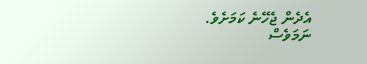އެދެން ޖެހޭނެ ކަމަށެވެ. ނަމަވެސް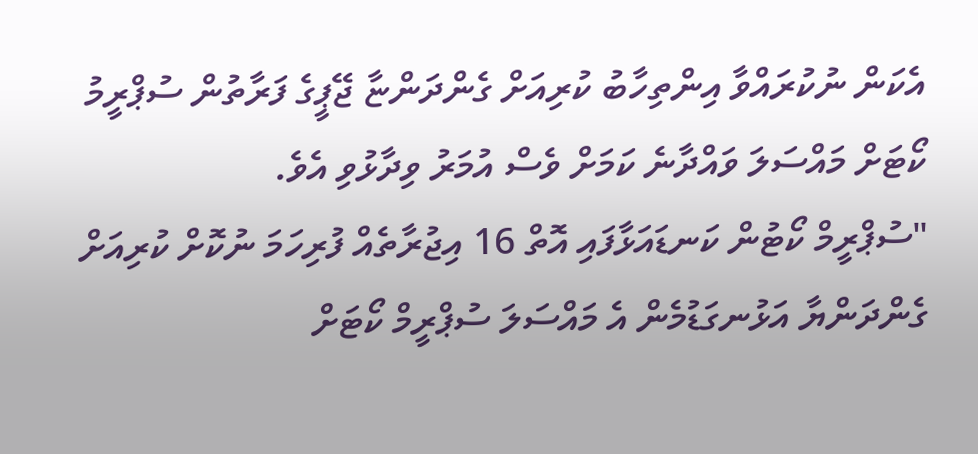އެކަން ނުކުރައްވާ އިންތިހާބު ކުރިއަށް ގެންދަންޏާ ޖޭޕީގެ ފަރާތުން ސުޕްރީމު ކޯޓަށް މައްސަލަ ވައްދާނެ ކަމަށް ވެސް އުމަރު ވިދާޅުވި އެވެ.
"ސުޕްރީމް ކޯޓުން ކަނޑައަޅާފައި އޮތް 16 އިޖުރާތެއް ފުރިހަމަ ނުކޮށް ކުރިއަށް ގެންދަންޔާ އަޅުނގަޑުމެން އެ މައްސަލަ ސުޕްރީމް ކޯޓަށް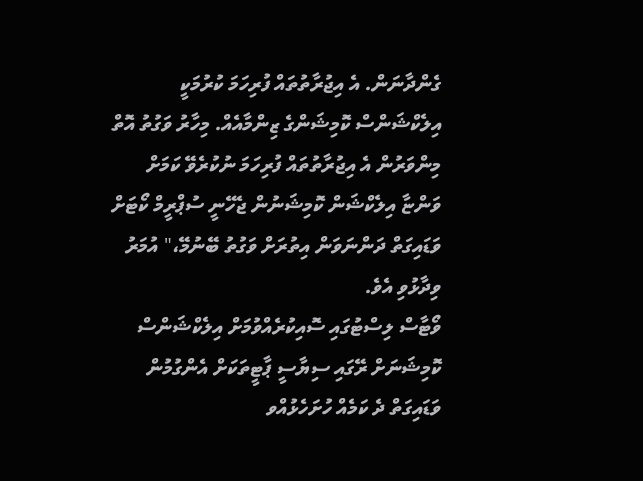ގެންދާނަން. އެ އިޖުރާތުތައް ފުރިހަމަ ކުރުމަކީ އިލެކްޝަންސް ކޮމިޝަންގެ ޒިންމާއެއް. މިހާރު ވަގުތު އޮތް މިންވަރުން އެ އިޖުރާތުތައް ފުރިހަމަ ނުކުރެވޭ ކަމަށް ވަންޏާ އިލެކްޝަން ކޮމިޝަނުން ޖެހޭނީ ސުޕްރީމް ކޯޓަށް ވަޑައިގަތް ދަންނަވަން އިތުރަށް ވަގުތު ބޭނުމޭ،" އުމަރު ވިދާޅުވި އެވެ.
ވޯޓާސް ލިސްޓުގައި ސޮއިކުރެއްވުމަށް އިލެކްޝަންސް ކޮމިޝަނަށް ރޭގައި ސިޔާސީ ޕާޓީތަކަށް އެންގުމުން ވަޑައިގަތް ދެ ކަމެއް ހުށަހެޅުއްވ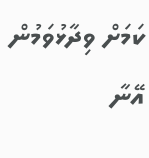ކަމަށް ވިދާޅުވަމުން އޭނާ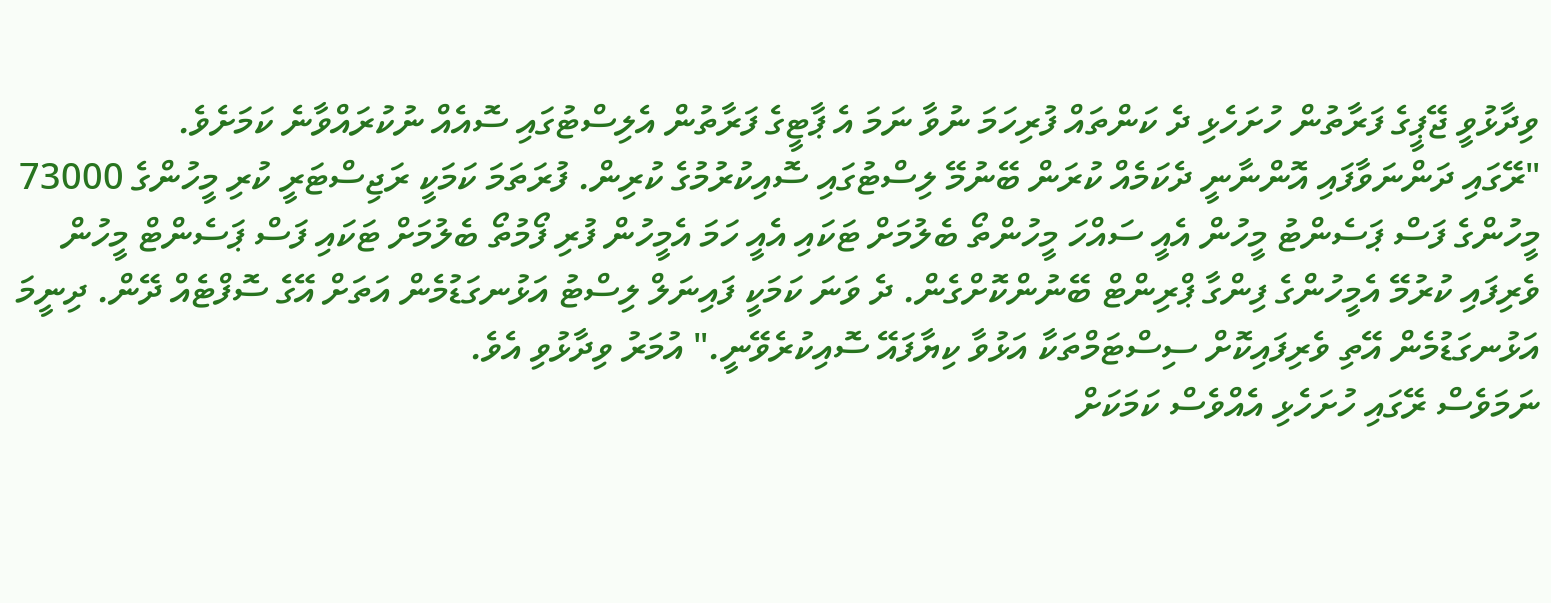ވިދާޅުވީ ޖޭޕީގެ ފަރާތުން ހުށަހެޅި ދެ ކަންތައް ފުރިހަމަ ނުވާ ނަމަ އެ ޕާޓީގެ ފަރާތުން އެލިސްޓުގައި ސޮއެއް ނުކުރައްވާނެ ކަމަށެވެ.
"ރޭގައި ދަންނަވާފައި އޮންނާނީ ދެކަމެއް ކުރަން ބޭނުމޭ ލިސްޓުގައި ސޮއިކުރުމުގެ ކުރިން. ފުރަތަމަ ކަމަކީ ރަޖިސްޓަރީ ކުރި މީހުންގެ 73000 މީހުންގެ ފަސް ޕަސެންޓު މީހުން އެއީ ސައްހަ މީހުންތޯ ބެލުމަށް ޓަކައި އެއީ ހަމަ އެމީހުން ފުރި ފޯމުތޯ ބެލުމަށް ޓަކައި ފަސް ޕަސެންޓް މީހުން ވެރިފައި ކުރުމޭ އެމީހުންގެ ފިންގާ ޕްރިންޓް ބޭނުންކޮށްގެން. ދެ ވަނަ ކަމަކީ ފައިނަލް ލިސްޓު އަޅުނގަޑުމެން އަތަށް އޭގެ ސޮފްޓެއް ދޭން. ދިނީމަ އަޅުނގަޑުމެން އޭތި ވެރިފައިކޮށް ސިސްޓަމްތަކާ އަޅުވާ ކިޔާފައޭ ސޮއިކުރެވޭނީ." އުމަރު ވިދާޅުވި އެވެ.
ނަމަވެސް ރޭގައި ހުށަހެޅި އެއްވެސް ކަމަކަށް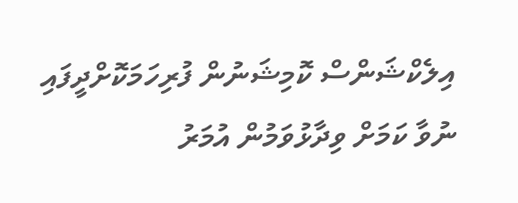އިލެކްޝަންސް ކޮމިޝަނުން ފުރިހަމަކޮށްދީފައި ނުވާ ކަމަށް ވިދާޅުވަމުން އުމަރު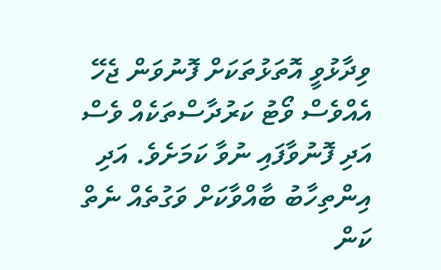ވިދާޅުވީ އޮތަޅުތަކަށް ފޮނުވަން ޖެހޭ އެއްވެސް ވޯޓު ކަރުދާސްތަކެއް ވެސް އަދި ފޮނުވާފައި ނުވާ ކަމަށެވެ. އަދި އިންތިހާބު ބާއްވާކަށް ވަގުތެއް ނެތް ކަން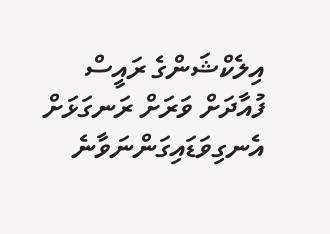އިލެކްޝަންގެ ރައީސް ފުއާދަށް ވަރަށް ރަނގަޅަށް އެނގިވަޑައިގަންނަވާނެ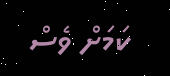ކަމަށް ވެސް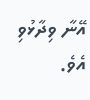އޭނާ ވިދާޅުވި އެވެ.